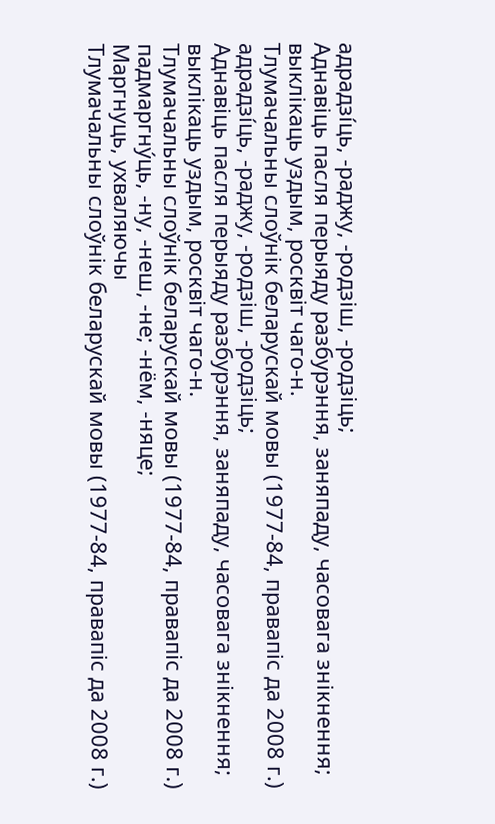адрадзі́ць, ‑раджу, ‑родзіш, ‑родзіць;
Аднавіць пасля перыяду разбурэння, заняпаду, часовага знікнення; выклікаць уздым, росквіт чаго‑н.
Тлумачальны слоўнік беларускай мовы (1977-84, правапіс да 2008 г.)
адрадзі́ць, ‑раджу, ‑родзіш, ‑родзіць;
Аднавіць пасля перыяду разбурэння, заняпаду, часовага знікнення; выклікаць уздым, росквіт чаго‑н.
Тлумачальны слоўнік беларускай мовы (1977-84, правапіс да 2008 г.)
падмаргну́ць, ‑ну, ‑неш, ‑не; ‑нём, ‑няце;
Маргнуць, ухваляючы
Тлумачальны слоўнік беларускай мовы (1977-84, правапіс да 2008 г.)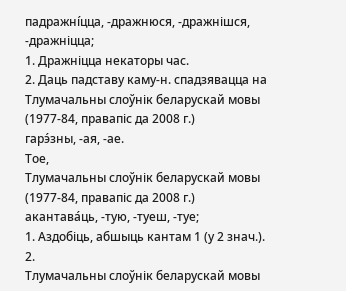падражні́цца, ‑дражнюся, ‑дражнішся, ‑дражніцца;
1. Дражніцца некаторы час.
2. Даць падставу каму‑н. спадзявацца на
Тлумачальны слоўнік беларускай мовы (1977-84, правапіс да 2008 г.)
гарэ́зны, ‑ая, ‑ае.
Тое,
Тлумачальны слоўнік беларускай мовы (1977-84, правапіс да 2008 г.)
акантава́ць, ‑тую, ‑туеш, ‑туе;
1. Аздобіць, абшыць кантам 1 (у 2 знач.).
2.
Тлумачальны слоўнік беларускай мовы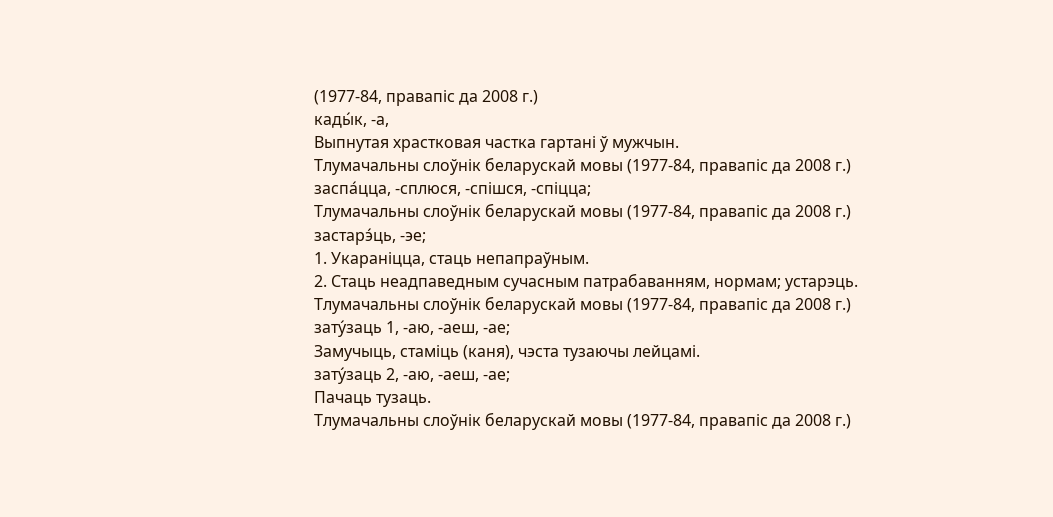(1977-84, правапіс да 2008 г.)
кады́к, ‑а,
Выпнутая храстковая частка гартані ў мужчын.
Тлумачальны слоўнік беларускай мовы (1977-84, правапіс да 2008 г.)
заспа́цца, ‑сплюся, ‑спішся, ‑спіцца;
Тлумачальны слоўнік беларускай мовы (1977-84, правапіс да 2008 г.)
застарэ́ць, ‑эе;
1. Укараніцца, стаць непапраўным.
2. Стаць неадпаведным сучасным патрабаванням, нормам; устарэць.
Тлумачальны слоўнік беларускай мовы (1977-84, правапіс да 2008 г.)
зату́заць 1, ‑аю, ‑аеш, ‑ае;
Замучыць, стаміць (каня), чэста тузаючы лейцамі.
зату́заць 2, ‑аю, ‑аеш, ‑ае;
Пачаць тузаць.
Тлумачальны слоўнік беларускай мовы (1977-84, правапіс да 2008 г.)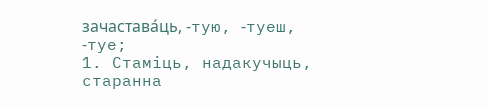зачастава́ць, ‑тую, ‑туеш, ‑туе;
1. Стаміць, надакучыць, старанна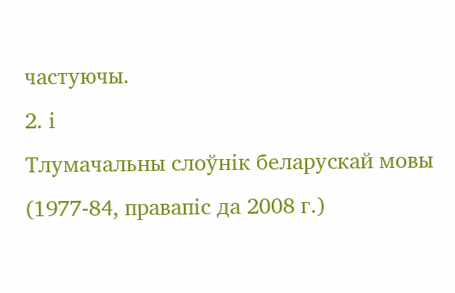частуючы.
2. і
Тлумачальны слоўнік беларускай мовы (1977-84, правапіс да 2008 г.)